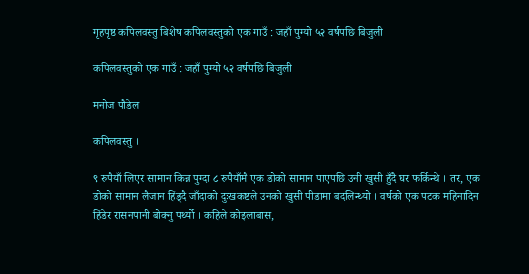गृहपृष्ठ कपिलवस्तु बिशेष कपिलवस्तुको एक गाउँ : जहाँ पुग्यो ५२ वर्षपछि बिजुली

कपिलवस्तुको एक गाउँ : जहाँ पुग्यो ५२ वर्षपछि बिजुली

मनोज पौडेल

कपिलवस्तु ।

९ रुपैयाँ लिएर सामान किन्न पुग्दा ८ रुपैयाँमै एक डोको सामान पाएपछि उनी खुसी हुँदै घर फर्किन्थे । तर, एक डोको सामान लैजान हिंड्दै जाँदाको दुःखकष्टले उनको खुसी पीडामा बदलिन्थ्यो । वर्षको एक पटक महिनादिन हिंडेर रासनपानी बोक्नु पर्थ्यो । कहिले कोइलाबास,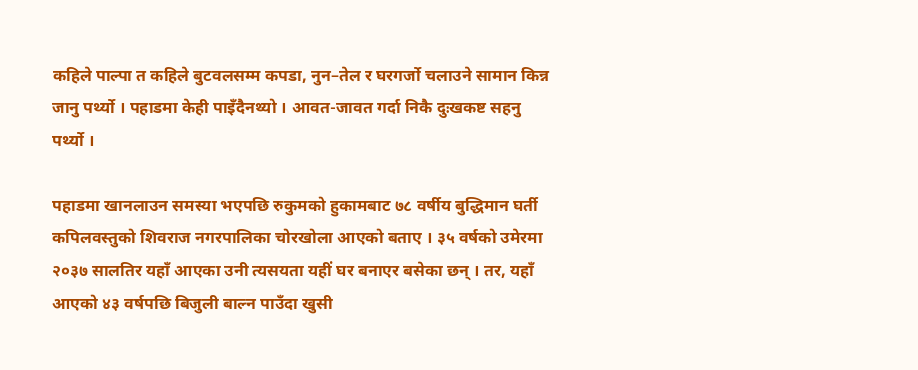कहिले पाल्पा त कहिले बुटवलसम्म कपडा, नुन–तेल र घरगर्जो चलाउने सामान किन्न जानु पर्थ्यो । पहाडमा केही पाइँदैनथ्यो । आवत-जावत गर्दा निकै दुःखकष्ट सहनु पर्थ्यो ।

पहाडमा खानलाउन समस्या भएपछि रुकुमको हुकामबाट ७८ वर्षीय बुद्धिमान घर्ती कपिलवस्तुको शिवराज नगरपालिका चोरखोला आएको बताए । ३५ वर्षको उमेरमा २०३७ सालतिर यहाँ आएका उनी त्यसयता यहीं घर बनाएर बसेका छन् । तर, यहाँ आएको ४३ वर्षपछि बिजुली बाल्न पाउँदा खुसी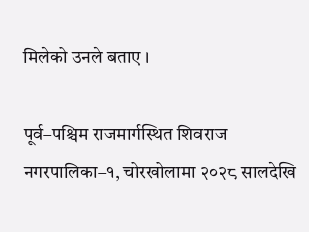मिलेको उनले बताए ।

पूर्व–पश्चिम राजमार्गस्थित शिवराज नगरपालिका–१, चोरखोलामा २०२८ सालदेखि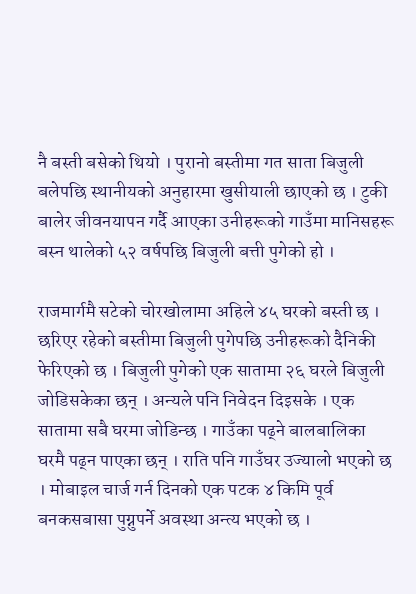नै बस्ती बसेको थियो । पुरानो बस्तीमा गत साता बिजुली बलेपछि स्थानीयको अनुहारमा खुसीयाली छाएको छ । टुकी बालेर जीवनयापन गर्दै आएका उनीहरूको गाउँमा मानिसहरू बस्न थालेको ५२ वर्षपछि बिजुली बत्ती पुगेको हो ।

राजमार्गमै सटेको चोरखोलामा अहिले ४५ घरको बस्ती छ । छरिएर रहेको बस्तीमा बिजुली पुगेपछि उनीहरूको दैनिकी फेरिएको छ । बिजुली पुगेको एक सातामा २६ घरले बिजुली जोडिसकेका छन् । अन्यले पनि निवेदन दिइसके । एक सातामा सबै घरमा जोडिन्छ । गाउँका पढ्ने बालबालिका घरमै पढ्न पाएका छन् । राति पनि गाउँघर उज्यालो भएको छ । मोबाइल चार्ज गर्न दिनको एक पटक ४ किमि पूर्व बनकसबासा पुग्नुपर्ने अवस्था अन्त्य भएको छ ।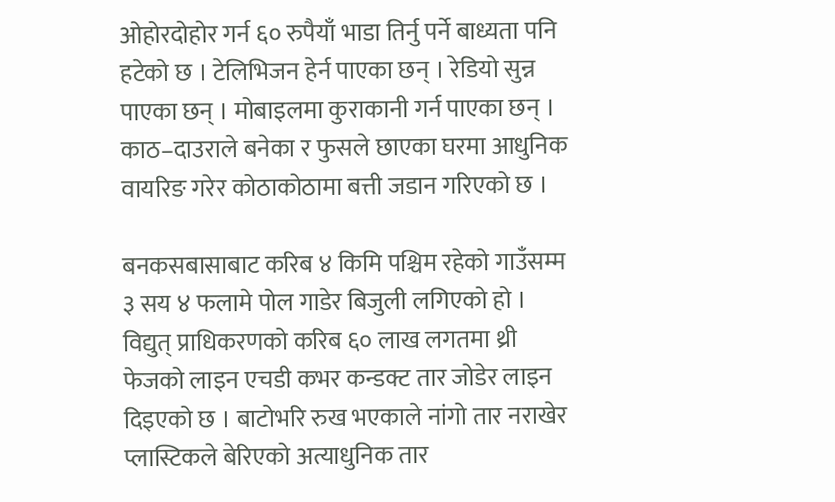ओहोरदोहोर गर्न ६० रुपैयाँ भाडा तिर्नु पर्ने बाध्यता पनि हटेको छ । टेलिभिजन हेर्न पाएका छन् । रेडियो सुन्न पाएका छन् । मोबाइलमा कुराकानी गर्न पाएका छन् । काठ–दाउराले बनेका र फुसले छाएका घरमा आधुनिक वायरिङ गरेर कोठाकोठामा बत्ती जडान गरिएको छ ।

बनकसबासाबाट करिब ४ किमि पश्चिम रहेको गाउँसम्म ३ सय ४ फलामे पोल गाडेर बिजुली लगिएको हो । विद्युत् प्राधिकरणको करिब ६० लाख लगतमा थ्री फेजको लाइन एचडी कभर कन्डक्ट तार जोडेर लाइन दिइएको छ । बाटोभरि रुख भएकाले नांगो तार नराखेर प्लास्टिकले बेरिएको अत्याधुनिक तार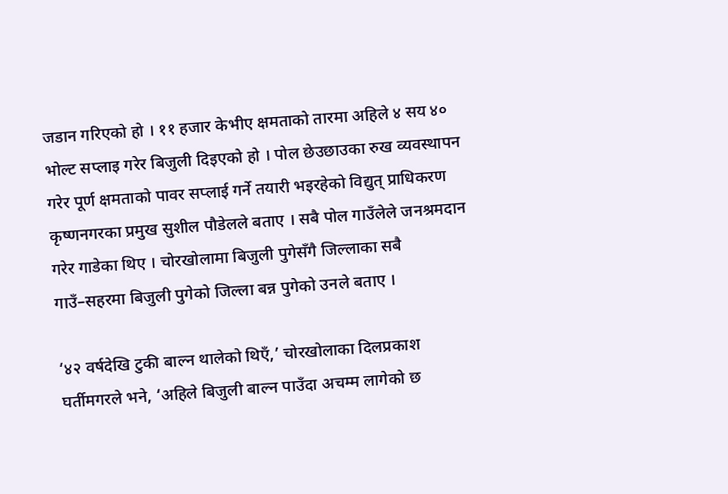जडान गरिएको हो । ११ हजार केभीए क्षमताको तारमा अहिले ४ सय ४० भोल्ट सप्लाइ गरेर बिजुली दिइएको हो । पोल छेउछाउका रुख व्यवस्थापन गरेर पूर्ण क्षमताको पावर सप्लाई गर्ने तयारी भइरहेको विद्युत् प्राधिकरण कृष्णनगरका प्रमुख सुशील पौडेलले बताए । सबै पोल गाउँलेले जनश्रमदान गरेर गाडेका थिए । चोरखोलामा बिजुली पुगेसँगै जिल्लाका सबै गाउँ–सहरमा बिजुली पुगेको जिल्ला बन्न पुगेको उनले बताए ।

‘४२ वर्षदेखि टुकी बाल्न थालेको थिएँ,’ चोरखोलाका दिलप्रकाश घर्तीमगरले भने, ‘अहिले बिजुली बाल्न पाउँदा अचम्म लागेको छ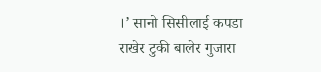।’ सानो सिसीलाई कपडा राखेर टुकी बालेर गुजारा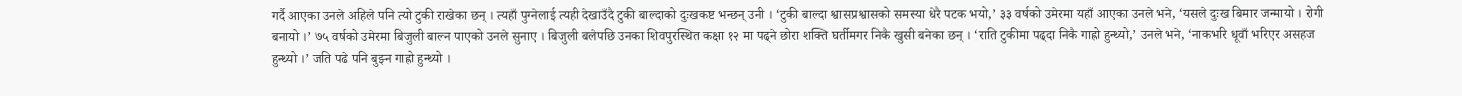गर्दै आएका उनले अहिले पनि त्यो टुकी राखेका छन् । त्यहाँ पुग्नेलाई त्यही देखाउँदै टुकी बाल्दाको दुःखकष्ट भन्छन् उनी । ‘टुकी बाल्दा श्वासप्रश्वासको समस्या धेरै पटक भयो,’ ३३ वर्षको उमेरमा यहाँ आएका उनले भने, ‘यसले दुःख बिमार जन्मायो । रोगी बनायो ।’ ७५ वर्षको उमेरमा बिजुली बाल्न पाएको उनले सुनाए । बिजुली बलेपछि उनका शिवपुरस्थित कक्षा १२ मा पढ्ने छोरा शक्ति घर्तीमगर निकै खुसी बनेका छन् । ‘राति टुकीमा पढ्दा निकै गाह्रो हुन्थ्यो,’ उनले भने, ‘नाकभरि धूवाँ भरिएर असहज हुन्थ्यो ।’ जति पढे पनि बुझ्न गाह्रो हुन्थ्यो ।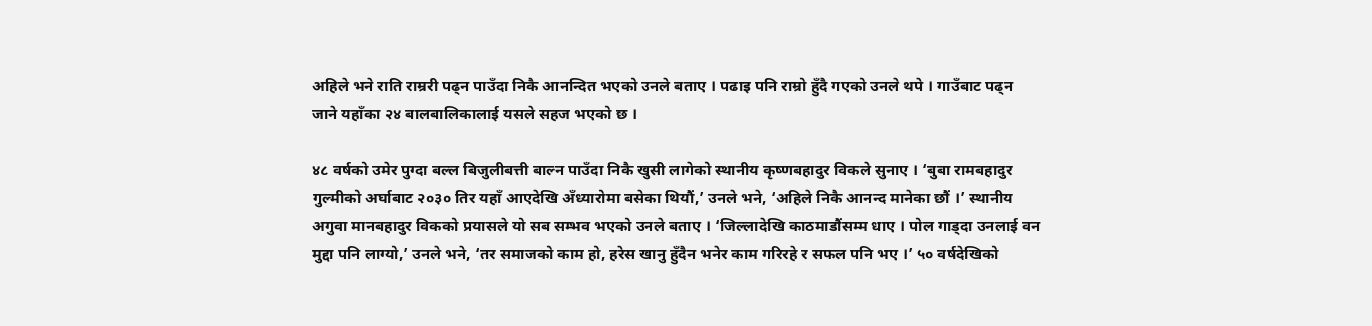अहिले भने राति राम्ररी पढ्न पाउँदा निकै आनन्दित भएको उनले बताए । पढाइ पनि राम्रो हुँदै गएको उनले थपे । गाउँबाट पढ्न जाने यहाँका २४ बालबालिकालाई यसले सहज भएको छ ।

४८ वर्षको उमेर पुग्दा बल्ल बिजुलीबत्ती बाल्न पाउँदा निकै खुसी लागेको स्थानीय कृष्णबहादुर विकले सुनाए । ‘बुबा रामबहादुर गुल्मीको अर्घाबाट २०३० तिर यहाँ आएदेखि अँध्यारोमा बसेका थियौं,’ उनले भने, ‘अहिले निकै आनन्द मानेका छौं ।’ स्थानीय अगुवा मानबहादुर विकको प्रयासले यो सब सम्भव भएको उनले बताए । ‘जिल्लादेखि काठमाडौंसम्म धाए । पोल गाड्दा उनलाई वन मुद्दा पनि लाग्यो,’ उनले भने, ‘तर समाजको काम हो, हरेस खानु हुँदैन भनेर काम गरिरहे र सफल पनि भए ।’ ५० वर्षदेखिको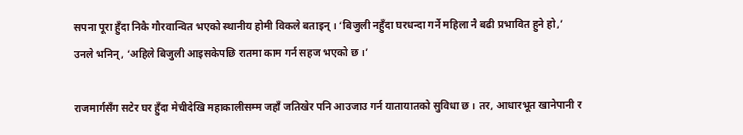सपना पूरा हुँदा निकै गौरवान्वित भएको स्थानीय होमी विकले बताइन् । ‘बिजुली नहुँदा घरधन्दा गर्ने महिला नै बढी प्रभावित हुने हो,’ उनले भनिन्, ‘अहिले बिजुली आइसकेपछि रातमा काम गर्न सहज भएको छ ।’

राजमार्गसँग सटेर घर हुँदा मेचीदेखि महाकालीसम्म जहाँ जतिखेर पनि आउजाउ गर्न यातायातको सुविधा छ । तर, आधारभूत खानेपानी र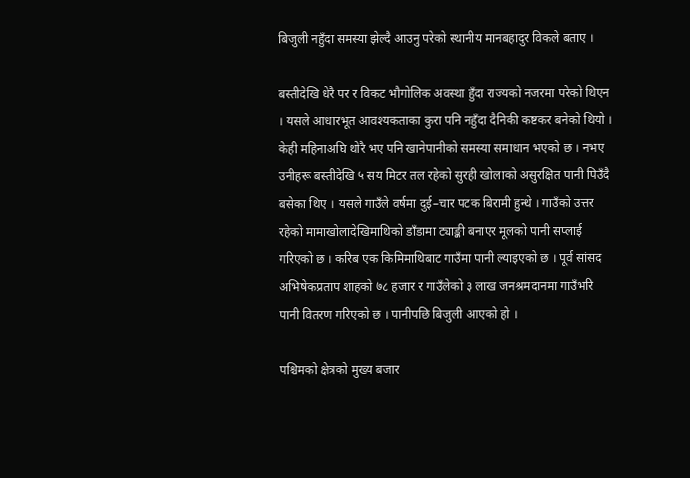बिजुली नहुँदा समस्या झेल्दै आउनु परेको स्थानीय मानबहादुर विकले बताए ।

बस्तीदेखि धेरै पर र विकट भौगोलिक अवस्था हुँदा राज्यको नजरमा परेको थिएन । यसले आधारभूत आवश्यकताका कुरा पनि नहुँदा दैनिकी कष्टकर बनेको थियो । केही महिनाअघि थोरै भए पनि खानेपानीको समस्या समाधान भएको छ । नभए उनीहरू बस्तीदेखि ५ सय मिटर तल रहेको सुरही खोलाको असुरक्षित पानी पिउँदै बसेका थिए । यसले गाउँले वर्षमा दुई–चार पटक बिरामी हुन्थे । गाउँको उत्तर रहेको मामाखोलादेखिमाथिको डाँडामा ट्याङ्की बनाएर मूलको पानी सप्लाई गरिएको छ । करिब एक किमिमाथिबाट गाउँमा पानी ल्याइएको छ । पूर्व सांसद अभिषेकप्रताप शाहको ७८ हजार र गाउँलेको ३ लाख जनश्रमदानमा गाउँभरि पानी वितरण गरिएको छ । पानीपछि बिजुली आएको हो ।

पश्चिमको क्षेत्रको मुख्य बजार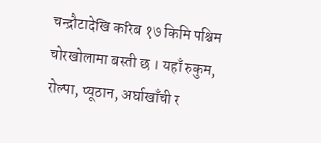चन्द्रौटादेखि करिब १७ किमि पश्चिम चोरखोलामा बस्ती छ । यहाँ रुकुम, रोल्पा, प्यूठान, अर्घाखाँची र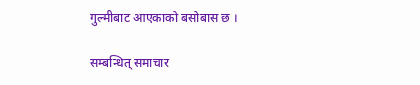गुल्मीबाट आएकाको बसोबास छ ।

सम्बन्धित् समाचार